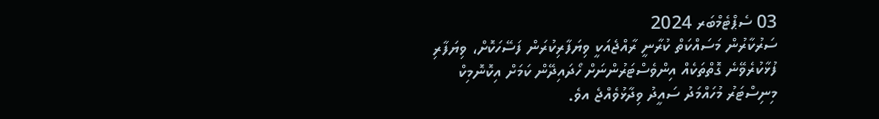03 ސެޕްޓެމްބަރ 2024
ސަރުކާރުން މަސައްކަތް ކުރާނީ ރާއްޖެއަކީ ވިޔަފާރިކުރަން ފަސޭހަކޮށް، ވިޔަފާރި ފުޅާކުރެވޭނެ ގޮތްތަކެއް އިންވެސްޓަރުންނަށް ހޯދައިދޭން ކަމަށް އިކޮނޮމިކް މިނިސްޓަރު މުހައްމަދު ސައީދު ވިދާޅުވެއްޖެ އވެ.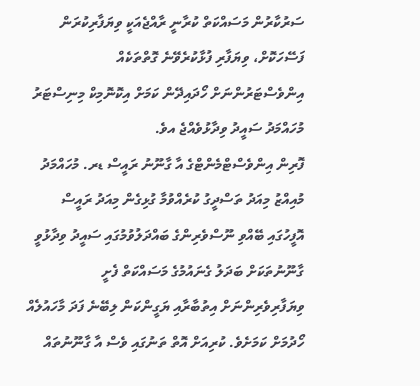ސަރުކާރުން މަސައްކަތް ކުރާނީ ރާއްޖެއަކީ ވިޔަފާރިކުރަން ފަސޭހަކޮށް، ވިޔަފާރި ފުޅާކުރެވޭނެ ގޮތްތަކެއް އިންވެސްޓަރުންނަށް ހޯދައިދޭން ކަމަށް އިކޮނޮމިކް މިނިސްޓަރު މުހައްމަދު ސައީދު ވިދާޅުވެއްޖެ އވެ.
ފޮރިން އިންވެސްޓްމެންޓްގެ އާ ގާނޫނު ރައީސް ޑރ. މުހައްމަދު މުއިއްޒު މިއަދު ތަސްދީގު ކުރެއްވުމާ ގުޅިގެން މިއަދު ރައީސް އޮފީހުގައި ބޭއްވި ނޫސްވެރިންގެ ބައްދަލުވުމުގައި ސައީދު ވިދާޅުވީ ގާނޫނުތަކަށް ބަދަލު ގެނައުމުގެ މަސައްކަތް ފެށީ ވިޔަފާރިވެރިންނަށް އިތުބާރާއި ޔަގީންކަން ލިބޭނެ ފަދަ މާހައުލެއް ހޯދުމަށް ކަމަށެވެ. ކުރިއަށް އޮތް ތަނުގައި ވެސް އާ ގާނޫނުތައް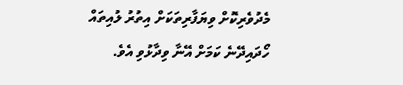މެދުވެރިކޮށް ވިޔަފާރިތަކަށް އިތުރު ލުއިތައް ހޯދައިދޭނެ ކަމަށް އޭނާ ވިދާޅުވި އެވެ.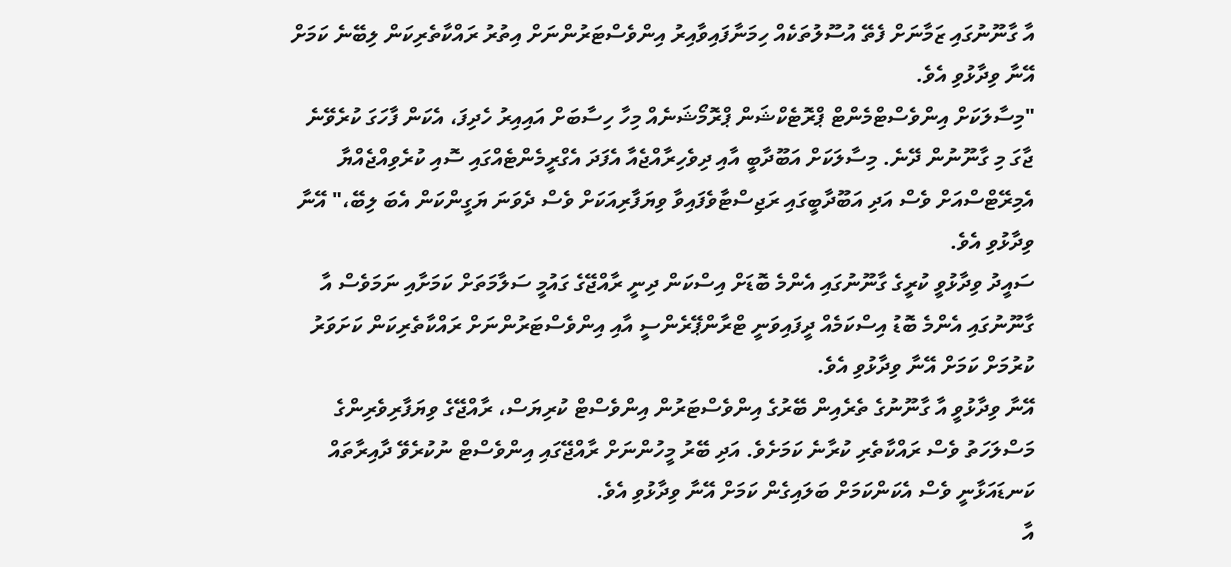އާ ގާނޫނުގައި ޒަމާނަށް ފެތޭ އުސޫލުތަކެއް ހިމަނާފައިވާއިރު އިންވެސްޓަރުންނަށް އިތުރު ރައްކާތެރިކަން ލިބޭނެ ކަމަށް އޭނާ ވިދާޅުވި އެވެ.
"މިސާލަކަށް އިންވެސްޓްމެންޓް ޕްރޮޓެކްޝަން ޕްރޮމޯޝަނެއް މިހާ ހިސާބަށް އައިއިރު ހެދިފަ، އެކަން ފާހަގަ ކުރެވޭނެ ޖާގަ މި ގާނޫނުން ދޭނެ. މިސާލަކަށް އަބޫދާބީ އާއި ދިވެހިރާއްޖެއާ އެފަދަ އެގްރީމެންޓެއްގައި ސޮއި ކުރެވިއްޖެއްޔާ އެމިރޭޓްސްއަށް ވެސް އަދި އަބޫދާބީގައި ރަޖިސްޓާވެފައިވާ ވިޔަފާރިއަކަށް ވެސް ދެވަނަ ޔަގީންކަން އެބަ ލިބޭ،" އޭނާ ވިދާޅުވި އެވެ.
ސައީދު ވިދާޅުވީ ކުރީގެ ގާނޫނުގައި އެންމެ ބޮޑަށް އިސްކަން ދިނީ ރާއްޖޭގެ ގައުމީ ސަލާމަތަށް ކަމަށާއި ނަމަވެސް އާ ގާނޫނުގައި އެންމެ ބޮޑު އިސްކަމެއް ދީފައިވަނީ ޓްރާންޕޭރެންސީ އާއި އިންވެސްޓަރުންނަށް ރައްކާތެރިކަން ކަށަވަރު ކުރުމަށް ކަމަށް އޭނާ ވިދާޅުވި އެވެ.
އޭނާ ވިދާޅުވީ އާ ގާނޫނުގެ ތެރެއިން ބޭރުގެ އިންވެސްޓަރުން އިންވެސްޓް ކުރިޔަސް، ރާއްޖޭގެ ވިޔަފާރިވެރިންގެ މަސްލަހަތު ވެސް ރައްކާތެރި ކުރާނެ ކަމަށެވެ. އަދި ބޭރު މީހުންނަށް ރާއްޖޭގައި އިންވެސްޓް ނުކުރެވޭ ދާއިރާތައް ކަނޑައަޅާނީ ވެސް އެކަންކަމަށް ބަލައިގެން ކަމަށް އޭނާ ވިދާޅުވި އެވެ.
އާ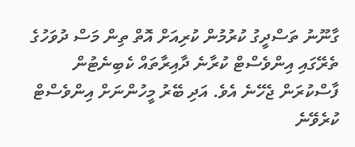ގާނޫނު ތަސްދީގު ކުރުމުން ކުރިއަށް އޮތް ތިން މަސް ދުވަހުގެ ތެރޭގައި އިންވެސްޓް ކުރާނެ ދާއިރާތައް ކެބިނެޓުން ފާސްކުރަން ޖެހޭނެ އެވެ. އަދި ބޭރު މީހުންނަށް އިންވެސްޓް ކުރެވޭނެ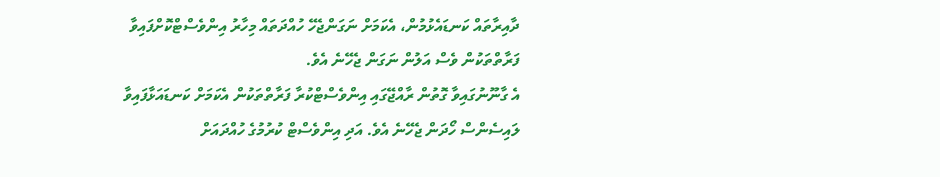ދާއިރާތައް ކަނޑައެޅުމުން، އެކަމަށް ނަގަންޖެހޭ ހުއްދަތައް މިހާރު އިންވެސްޓްކޮށްފައިވާ ފަރާތްތަކުން ވެސް އަލުން ނަގަން ޖެހޭނެ އެވެ.
އެ ގާނޫނުގައިވާ ގޮތުން ރާއްޖޭގައި އިންވެސްޓްކުރާ ފަރާތްތަކުން އެކަމަށް ކަނޑައަޅާފައިވާ ލައިސެންސް ހޯދަން ޖެހޭނެ އެވެ. އަދި އިންވެސްޓް ކުރުމުގެ ހުއްދައަށް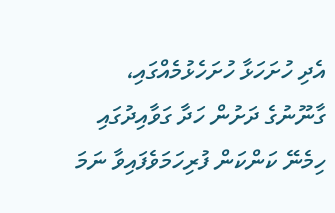އެދި ހުށަހަޅާ ހުށަހެޅުމެއްގައި، ގާނޫނުގެ ދަށުން ހަދާ ގަވާއިދުގައި ހިމެނޭ ކަންކަން ފުރިހަމަވެފައިވާ ނަމަ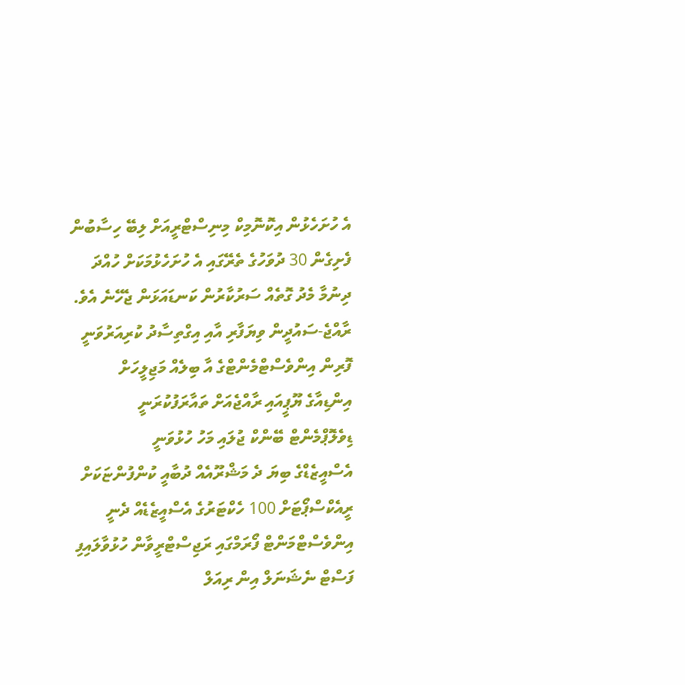އެ ހުށަހެޅުން އިކޮނޮމިކް މިނިސްޓްރީއަށް ލިބޭ ހިސާބުން ފެށިގެން 30 ދުވަހުގެ ތެރޭގައި އެ ހުށަހެޅުމަކަށް ހުއްދަ ދިނުމާ މެދު ގޮތެއް ސަރުކާރުން ކަނޑައަޅަން ޖެހޭނެ އެވެ.
ރާއްޖެ-ސައުދީން ވިޔަފާރި އާއި އިގްތިސާދު ކުރިއަރުވަނީ
ފޮރިން އިންވެސްޓްމެންޓްގެ އާ ބިލެއް މަޖިލީހަށް
އިންޑިއާގެ ޔޫޕީއައި ރާއްޖެއަށް ތައާރަފުކުރަނީ
ޑިވެލޮޕްމެންޓް ބޭންކް ޖުލައި މަހު ހުޅުވަނީ
އެސްއީޒެޑްގެ ބިޔަ ދެ މަޝްރޫއެއް ދުބާއީ ކުންފުންޏަކަށް
ރީއެކްސްޕޯޓަށް 100 ހެކްޓަރުގެ އެސްއީޒެޑެއް ދެނީ
އިންވެސްޓްމަންޓް ފޯރަމްގައި ރަޖިސްޓްރީވާން ހުޅުވާލައިފި
ފަސްޓް ނެޝަނަލް އިން ރިއަލް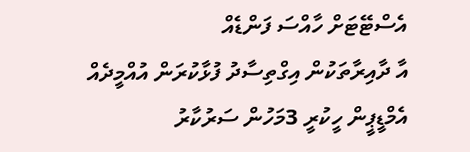އެސްޓޭޓަށް ހާއްސަ ފަންޑެއް
އާ ދާއިރާތަކުން އިގްތިސާދު ފުޅާކުރަން އުއްމީދެއް
އެމްޑީޕީން ހީކުރީ 3މަހުން ސަރުކާރު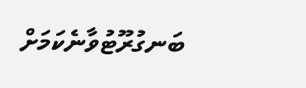ބަނގުރޫޓުވާނެކަމަށް